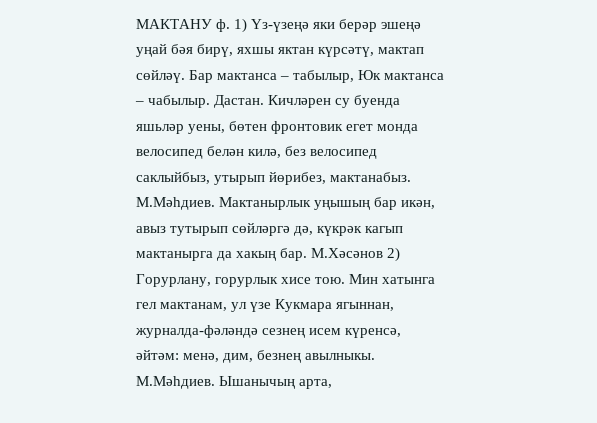МАКТАНУ ф. 1) Үз-үзеңә яки берәр эшеңә уңай бәя бирү, яхшы яктан күрсәтү, мактап сөйләү. Бар мактанса – табылыр, Юк мактанса – чабылыр. Дастан. Кичләрен су буенда яшьләр уены, бөтен фронтовик егет монда велосипед белән килә, без велосипед саклыйбыз, утырып йөрибез, мактанабыз. М.Мәһдиев. Мактанырлык уңышың бар икән, авыз тутырып сөйләргә дә, күкрәк кагып мактанырга да хакың бар. М.Хәсәнов 2) Горурлану, горурлык хисе тою. Мин хатынга гел мактанам, ул үзе Кукмара ягыннан, журналда-фәләндә сезнең исем күренсә, әйтәм: менә, дим, безнең авылныкы. М.Мәһдиев. Ышанычың арта,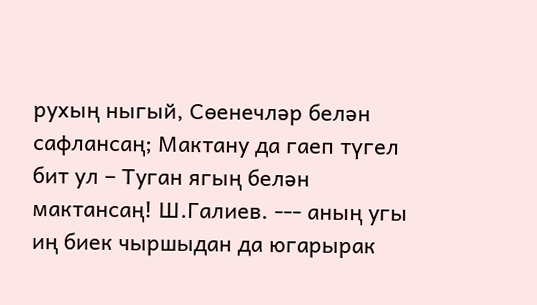рухың ныгый, Сөенечләр белән сафлансаң; Мактану да гаеп түгел бит ул – Туган ягың белән мактансаң! Ш.Галиев. --- аның угы иң биек чыршыдан да югарырак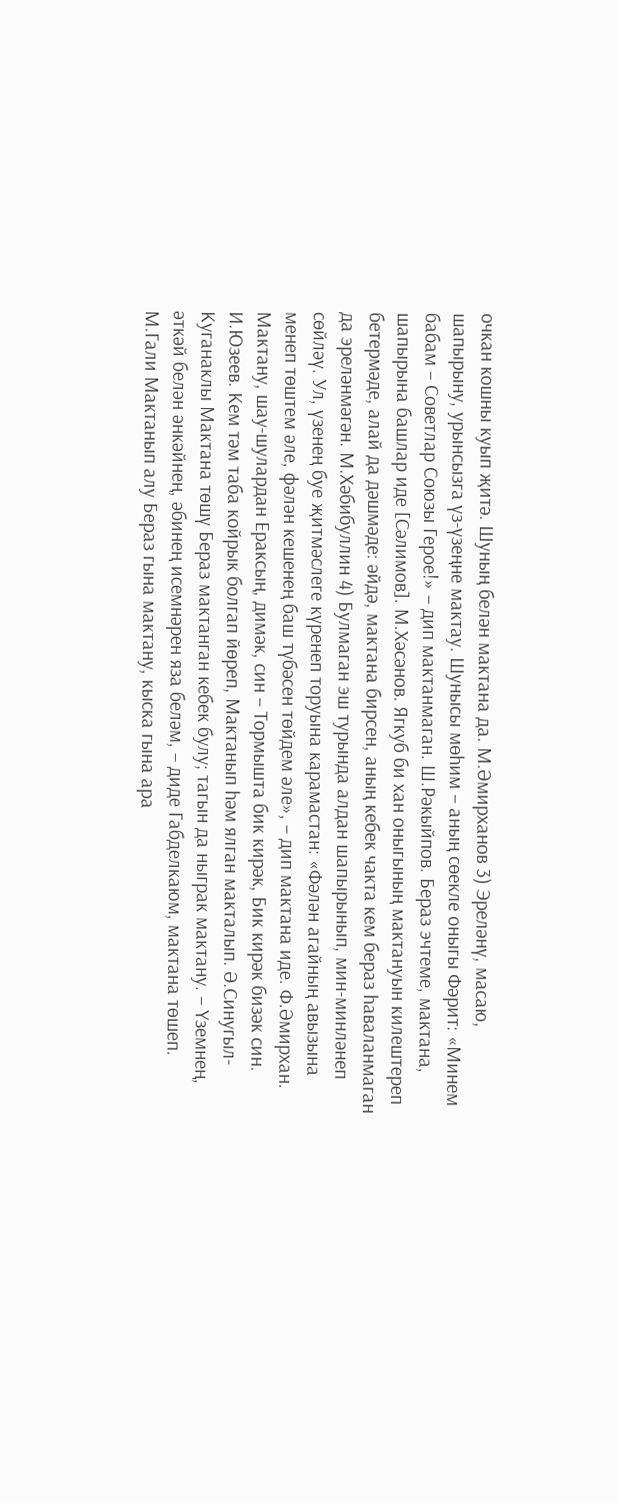очкан кошны куып җитә. Шуның белән мактана да. М.Әмирханов 3) Эреләнү, масаю, шапырыну, урынсызга үз-үзеңне мактау. Шунысы мөһим – аның сөекле оныгы Фәрит: «Минем бабам – Советлар Союзы Герое!» – дип мактанмаган. Ш.Рәкыйпов. Бераз эчтеме, мактана, шапырына башлар иде [Сәлимов]. М.Хәсәнов. Ягкуб би хан оныгының мактануын килештереп бетермәде, алай да дәшмәде: әйдә, мактана бирсен, аның кебек чакта кем бераз һаваланмаган да эреләнмәгән. М.Хәбибуллин 4) Булмаган эш турында алдан шапырынып, мин-минләнеп сөйләү. Ул, үзенең буе җитмәслеге күренеп торуына карамастан: «Фәлән агайның авызына менеп төштем әле, фәлән кешенең баш түбәсен төйдем әле», – дип мактана иде. Ф.Әмирхан. Мактану, шау-шулардан Ераксың, димәк, син – Тормышта бик кирәк, Бик кирәк бизәк син. И.Юзеев. Кем тәм таба койрык болгап йөреп, Мактанып һәм ялган макталып. Ә.Синугыл-Куганаклы Мактана төшү Бераз мактанган кебек булу; тагын да ныграк мактану. – Үземнең, әткәй белән әнкәйнең, әбинең исемнәрен яза беләм, – диде Габделкаюм, мактана төшеп. М.Гали Мактанып алу Бераз гына мактану, кыска гына ара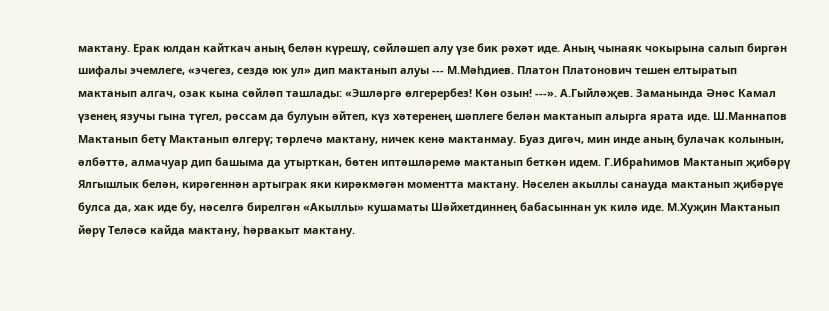мактану. Ерак юлдан кайткач аның белән күрешү, сөйләшеп алу үзе бик рәхәт иде. Аның чынаяк чокырына салып биргән шифалы эчемлеге, «эчегез, сездә юк ул» дип мактанып алуы --- М.Мәһдиев. Платон Платонович тешен елтыратып мактанып алгач, озак кына сөйләп ташлады: «Эшләргә өлгерербез! Көн озын! ---». А.Гыйләҗев. Заманында Әнәс Камал үзенең язучы гына түгел, рәссам да булуын әйтеп, күз хәтеренең шәплеге белән мактанып алырга ярата иде. Ш.Маннапов Мактанып бетү Мактанып өлгерү; төрлечә мактану, ничек кенә мактанмау. Буаз дигәч, мин инде аның булачак колынын, әлбәттә, алмачуар дип башыма да утырткан, бөтен иптәшләремә мактанып беткән идем. Г.Ибраһимов Мактанып җибәрү Ялгышлык белән, кирәгеннән артыграк яки кирәкмәгән моментта мактану. Нәселен акыллы санауда мактанып җибәрүе булса да, хак иде бу, нәселгә бирелгән «Акыллы» кушаматы Шәйхетдиннең бабасыннан ук килә иде. М.Хуҗин Мактанып йөрү Теләсә кайда мактану, һәрвакыт мактану.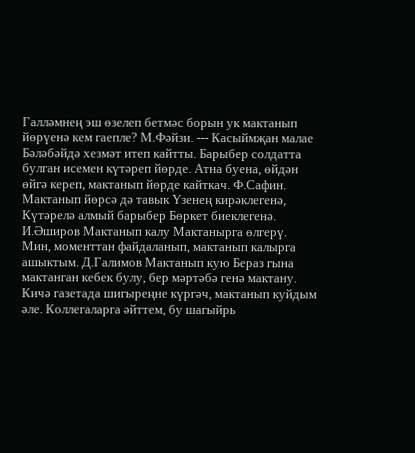Галләмнең эш өзелеп бетмәс борын ук мактанып йөрүенә кем гаепле? М.Фәйзи. --- Касыймҗан малае Бәләбәйдә хезмәт итеп кайтты. Барыбер солдатта булган исемен күтәреп йөрде. Атна буена, өйдән өйгә кереп, мактанып йөрде кайткач. Ф.Сафин. Мактанып йөрсә дә тавык Үзенең кирәклегенә, Күтәрелә алмый барыбер Бөркет биеклегенә. И.Әширов Мактанып калу Мактанырга өлгерү. Мин, моменттан файдаланып, мактанып калырга ашыктым. Д.Галимов Мактанып кую Бераз гына мактанган кебек булу, бер мәртәбә генә мактану. Кичә газетада шигыреңне күргәч, мактанып куйдым әле. Коллегаларга әйттем, бу шагыйрь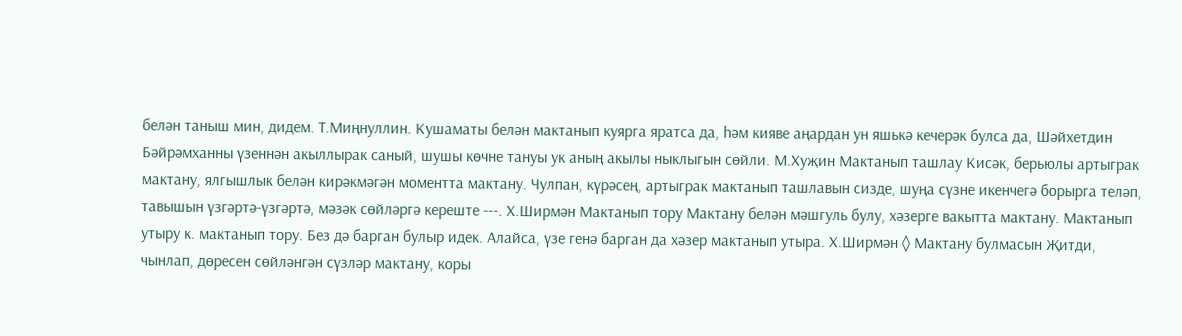белән таныш мин, дидем. Т.Миңнуллин. Кушаматы белән мактанып куярга яратса да, һәм кияве аңардан ун яшькә кечерәк булса да, Шәйхетдин Бәйрәмханны үзеннән акыллырак саный, шушы көчне тануы ук аның акылы ныклыгын сөйли. М.Хуҗин Мактанып ташлау Кисәк, берьюлы артыграк мактану, ялгышлык белән кирәкмәгән моментта мактану. Чулпан, күрәсең, артыграк мактанып ташлавын сизде, шуңа сүзне икенчегә борырга теләп, тавышын үзгәртә-үзгәртә, мәзәк сөйләргә кереште ---. Х.Ширмән Мактанып тору Мактану белән мәшгуль булу, хәзерге вакытта мактану. Мактанып утыру к. мактанып тору. Без дә барган булыр идек. Алайса, үзе генә барган да хәзер мактанып утыра. Х.Ширмән ◊ Мактану булмасын Җитди, чынлап, дөресен сөйләнгән сүзләр мактану, коры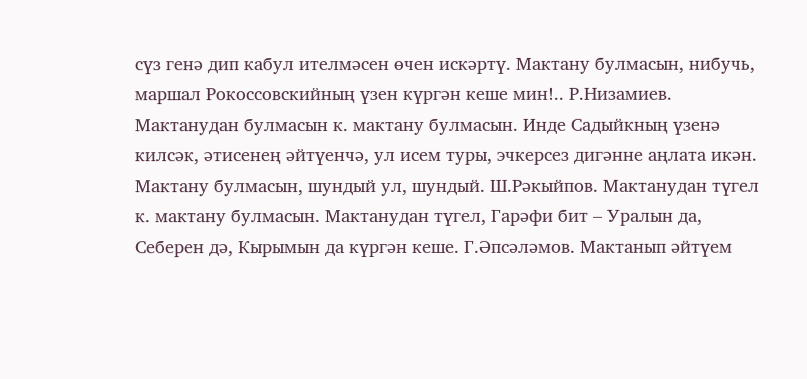сүз генә дип кабул ителмәсен өчен искәртү. Мактану булмасын, нибучь, маршал Poкоссовскийның үзен күргән кеше мин!.. Р.Низамиев. Мактанудан булмасын к. мактану булмасын. Инде Садыйкның үзенә килсәк, әтисенең әйтүенчә, ул исем туры, эчкерсез дигәнне аңлата икән. Мактану булмасын, шундый ул, шундый. Ш.Рәкыйпов. Мактанудан түгел к. мактану булмасын. Мактанудан түгел, Гарәфи бит – Уралын да, Себерен дә, Кырымын да күргән кеше. Г.Әпсәләмов. Мактанып әйтүем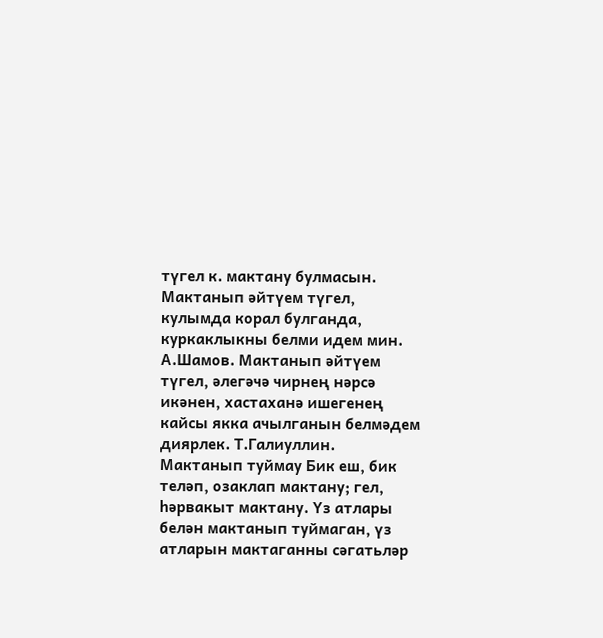түгел к. мактану булмасын. Мактанып әйтүем түгел, кулымда корал булганда, куркаклыкны белми идем мин. А.Шамов. Мактанып әйтүем түгел, әлегәчә чирнең нәрсә икәнен, хастаханә ишегенең кайсы якка ачылганын белмәдем диярлек. Т.Галиуллин. Мактанып туймау Бик еш, бик теләп, озаклап мактану; гел, һәрвакыт мактану. Үз атлары белән мактанып туймаган, үз атларын мактаганны сәгатьләр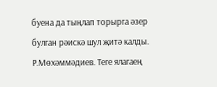буена да тыңлап торырга әзер булган рәискә шул җитә калды. Р.Мөхәммәдиев. Теге ялагаең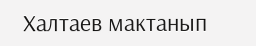Халтаев мактанып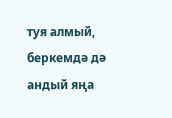туя алмый, беркемдә дә андый яңа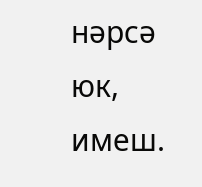нәрсә юк, имеш.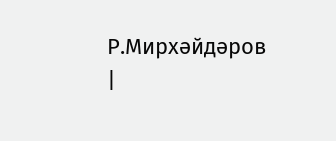Р.Мирхәйдәров |